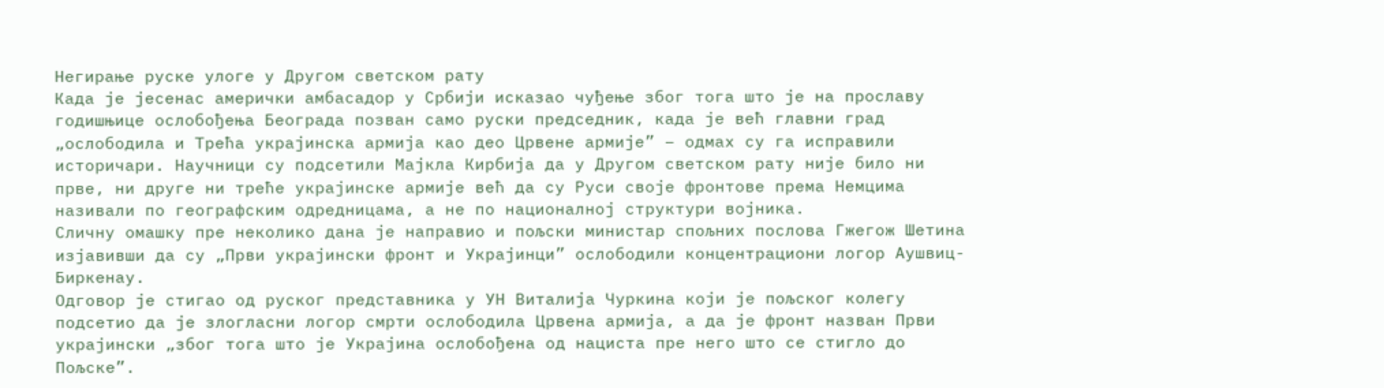Негирање руске улоге у Другом светском рату
Када је јесенас амерички амбасадор у Србији исказао чуђење због тога што је на прославу годишњице ослобођења Београда позван само руски председник, када је већ главни град „ослободила и Трећа украјинска армија као део Црвене армије” – одмах су га исправили историчари. Научници су подсетили Мајкла Кирбија да у Другом светском рату није било ни прве, ни друге ни треће украјинске армије већ да су Руси своје фронтове према Немцима називали по географским одредницама, а не по националној структури војника.
Сличну омашку пре неколико дана је направио и пољски министар спољних послова Гжегож Шетина изјавивши да су „Први украјински фронт и Украјинци” ослободили концентрациони логор Аушвиц-Биркенау.
Одговор је стигао од руског представника у УН Виталија Чуркина који је пољског колегу подсетио да је злогласни логор смрти ослободила Црвена армија, а да је фронт назван Први украјински „због тога што је Украјина ослобођена од нациста пре него што се стигло до Пољске”.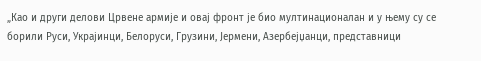„Као и други делови Црвене армије и овај фронт је био мултинационалан и у њему су се борили Руси, Украјинци, Белоруси, Грузини, Јермени, Азербејџанци, представници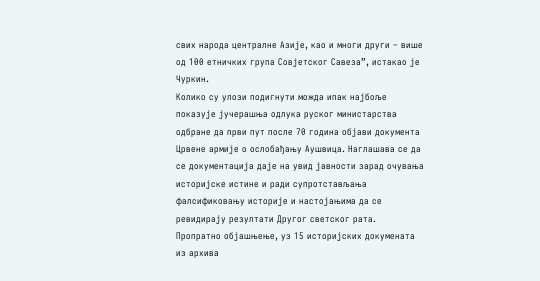свих народа централне Азије, као и многи други – више од 100 етничких група Совјетског Савеза”, истакао је Чуркин.
Колико су улози подигнути можда ипак најбоље показује јучерашња одлука руског министарства одбране да први пут после 70 година објави документа Црвене армије о ослобађању Аушвица. Наглашава се да се документација даје на увид јавности зарад очувања историјске истине и ради супротстављања фалсификовању историје и настојањима да се ревидирају резултати Другог светског рата.
Пропратно објашњење, уз 15 историјских докумената из архива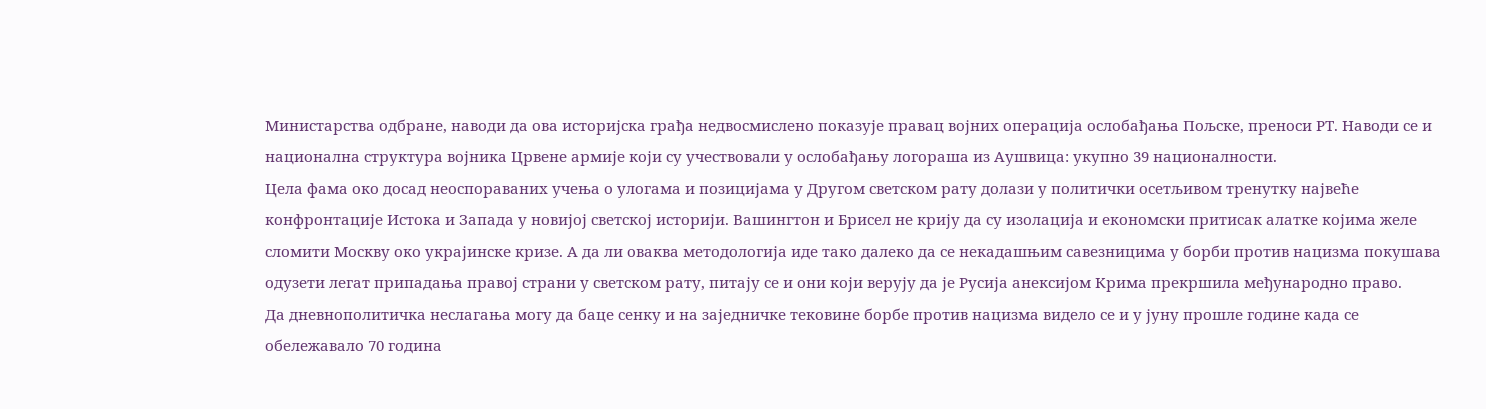Министарства одбране, наводи да ова историјска грађа недвосмислено показује правац војних операција ослобађања Пољске, преноси РТ. Наводи се и национална структура војника Црвене армије који су учествовали у ослобађању логораша из Аушвица: укупно 39 националности.
Цела фама око досад неоспораваних учења о улогама и позицијама у Другом светском рату долази у политички осетљивом тренутку највеће конфронтације Истока и Запада у новијој светској историји. Вашингтон и Брисел не крију да су изолација и економски притисак алатке којима желе сломити Москву око украјинске кризе. А да ли оваква методологија иде тако далеко да се некадашњим савезницима у борби против нацизма покушава одузети легат припадања правој страни у светском рату, питају се и они који верују да је Русија анексијом Крима прекршила међународно право.
Да дневнополитичка неслагања могу да баце сенку и на заједничке тековине борбе против нацизма видело се и у јуну прошле године када се обележавало 70 година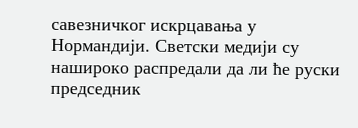савезничког искрцавања у Нормандији. Светски медији су нашироко распредали да ли ће руски председник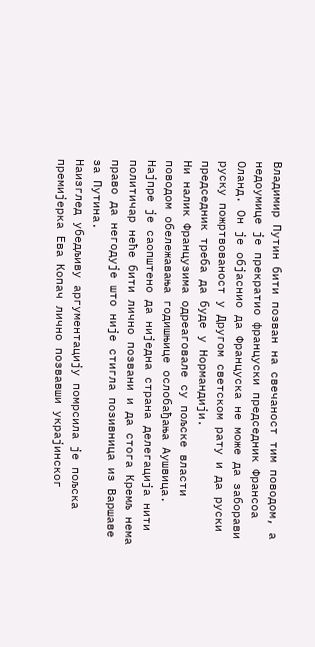Владимир Путин бити позван на свечаност тим поводом, а недоумице је прекратио француски председник Франсоа Оланд. Он је објаснио да Француска не може да заборави руску пожртвованост у Другом светском рату и да руски председник треба да буде у Нормандији.
Ни налик Французима одреаговале су пољске власти поводом обележавања годишњице ослобађања Аушвица. Најпре је саопштено да ниједна страна делегација нити политичар неће бити лично позвани и да стога Кремљ нема право да негодује што није стигла позивница из Варшаве за Путина.
Наизглед убедљиву аргументацију помрсила је пољска премијерка Ева Копач лично позвавши украјинског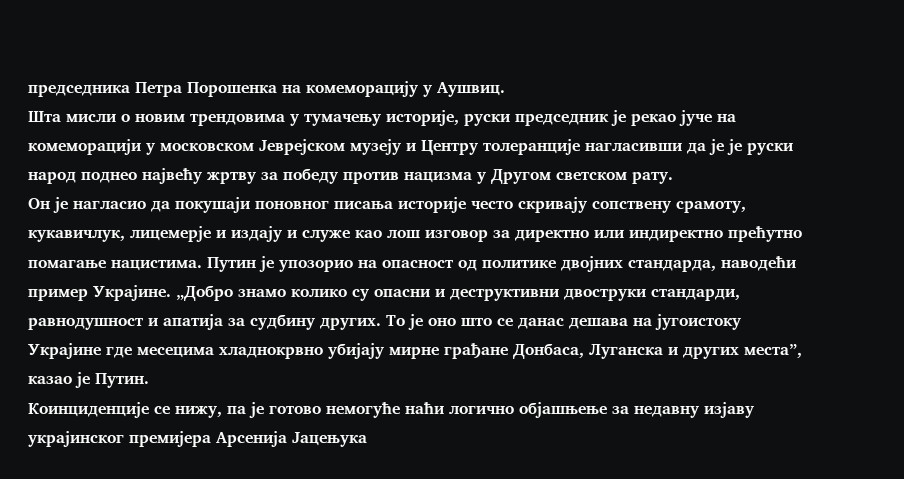председника Петра Порошенка на комеморацију у Аушвиц.
Шта мисли о новим трендовима у тумачењу историје, руски председник је рекао јуче на комеморацији у московском Јеврејском музеју и Центру толеранције нагласивши да је је руски народ поднео највећу жртву за победу против нацизма у Другом светском рату.
Он је нагласио да покушаји поновног писања историје често скривају сопствену срамоту, кукавичлук, лицемерје и издају и служе као лош изговор за директно или индиректно прећутно помагање нацистима. Путин је упозорио на опасност од политике двојних стандарда, наводећи пример Украјине. „Добро знамо колико су опасни и деструктивни двоструки стандарди, равнодушност и апатија за судбину других. То је оно што се данас дешава на југоистоку Украјине где месецима хладнокрвно убијају мирне грађане Донбаса, Луганска и других места”, казао је Путин.
Коинциденције се нижу, па је готово немогуће наћи логично објашњење за недавну изјаву украјинског премијера Арсенија Јацењука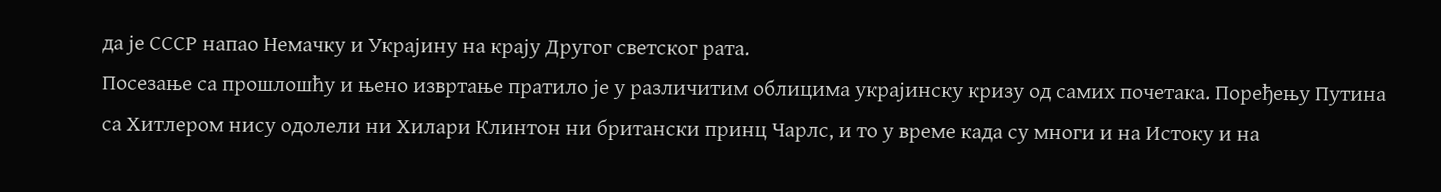да је СССР напао Немачку и Украјину на крају Другог светског рата.
Посезање са прошлошћу и њено извртање пратило је у различитим облицима украјинску кризу од самих почетака. Поређењу Путина са Хитлером нису одолели ни Хилари Клинтон ни британски принц Чарлс, и то у време када су многи и на Истоку и на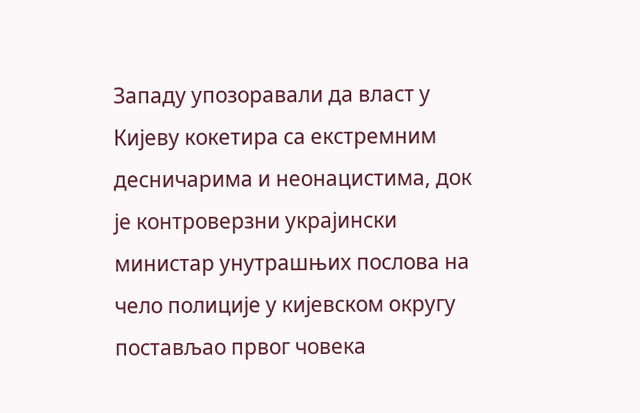Западу упозоравали да власт у Кијеву кокетира са екстремним десничарима и неонацистима, док је контроверзни украјински министар унутрашњих послова на чело полиције у кијевском округу постављао првог човека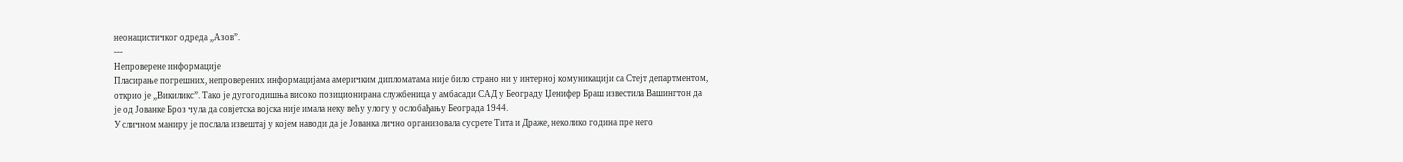неонацистичког одреда „Азов”.
---
Непроверене информације
Пласирање погрешних, непроверених информацијама америчким дипломатама није било страно ни у интерној комуникацији са Стејт департментом, открио је „Викиликс”. Тако је дугогодишња високо позиционирана службеница у амбасади САД у Београду Џенифер Браш известила Вашингтон да је од Јованке Броз чула да совјетска војска није имала неку већу улогу у ослобађању Београда 1944.
У сличном маниру је послала извештај у којем наводи да је Јованка лично организовала сусрете Тита и Драже, неколико година пре него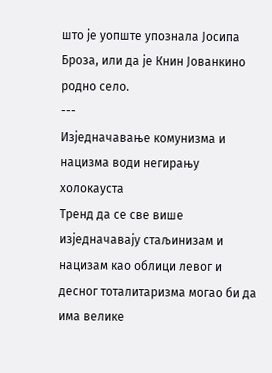што је уопште упознала Јосипа Броза, или да је Книн Јованкино родно село.
---
Изједначавање комунизма и нацизма води негирању холокауста
Тренд да се све више изједначавају стаљинизам и нацизам као облици левог и десног тоталитаризма могао би да има велике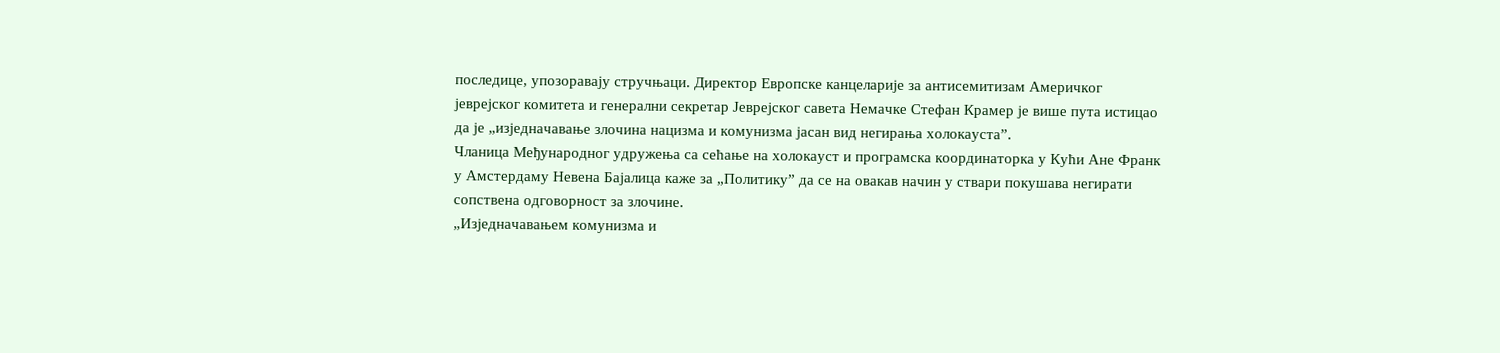последице, упозоравају стручњаци. Директор Европске канцеларије за антисемитизам Америчког јеврејског комитета и генерални секретар Јеврејског савета Немачке Стефан Крамер је више пута истицао да је „изједначавање злочина нацизма и комунизма јасан вид негирања холокауста”.
Чланица Међународног удружења са сећање на холокауст и програмска координаторка у Кући Ане Франк у Амстердаму Невена Бајалица каже за „Политику” да се на овакав начин у ствари покушава негирати сопствена одговорност за злочине.
„Изједначавањем комунизма и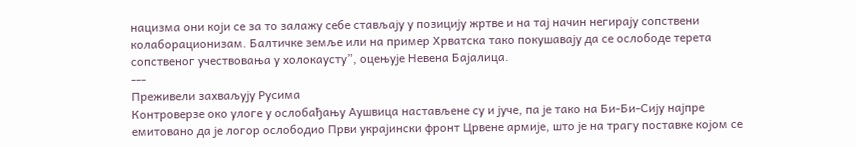нацизма они који се за то залажу себе стављају у позицију жртве и на тај начин негирају сопствени колаборационизам. Балтичке земље или на пример Хрватска тако покушавају да се ослободе терета сопственог учествовања у холокаусту”, оцењује Невена Бајалица.
---
Преживели захваљују Русима
Контроверзе око улоге у ослобађању Аушвица настављене су и јуче, па је тако на Би-Би-Сију најпре емитовано да је логор ослободио Први украјински фронт Црвене армије, што је на трагу поставке којом се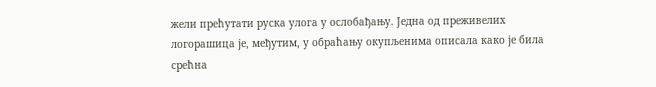жели прећутати руска улога у ослобађању. Једна од преживелих логорашица је, међутим, у обраћању окупљенима описала како је била срећна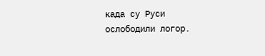када су Руси ослободили логор.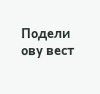Подели ову вест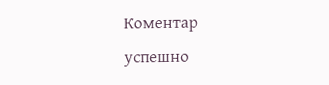Комeнтар успeшно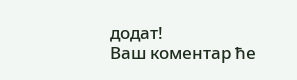додат!
Ваш комeнтар ћe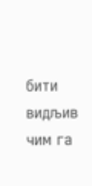бити видљив чим га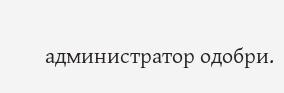администратор одобри.